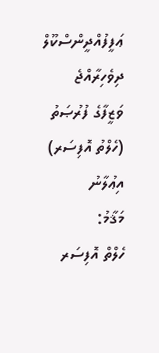ޢަފީފުއްދީންސްކޫލް
ދިވެހިރާއްޖެ
ވަޒީފާގެ ފުރުޞަތު (ހެލްތު އޮފިސަރ)
އިޢުލާނު
މަޤާމު:
ހެލްތް އޮފިސަރ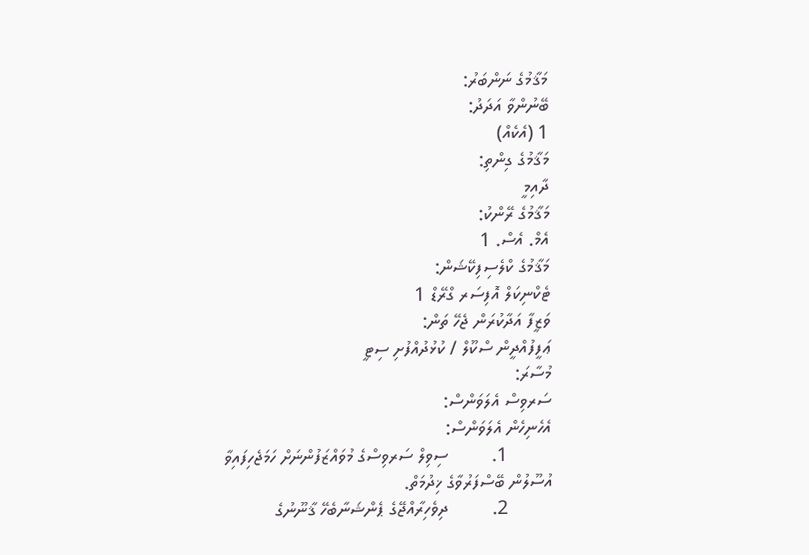މަޤާމުގެ ނަންބަރު:
ބޭނުންވާ އަދަދު:
1 (އެކެއް)
މަޤާމުގެ ގިންތި:
ދާއިމީ
މަޤާމުގެ ރޭންކު:
އެމް. އެސް. 1
މަޤާމުގެ ކްލެސިފިކޭޝަން:
ޓެކްނިކަލް އޮފިސަރ ގްރޭޑް 1
ވަޒީފާ އަދާކުރަން ޖެހޭ ތަން:
ޢަފީފުއްދީން ސްކޫލް / ކުޅުދުއްފުށި ސިޓީ
މުސާރަ:
ސަރވިސް އެލަވަންސް:
އެހެނިހެން އެލަވަންސް:
         1.         ސިވިލް ސަރވިސްގެ މުވައްޒަފުންނަށް ހަމަޖެހިފައިވާ އުސޫލުން ބޭސްފަރުވާގެ ޚިދުމަތް.
         2.         ދިވެހިރާއްޖޭގެ ޕެންޝަނާބެހޭ ޤާނޫނުގެ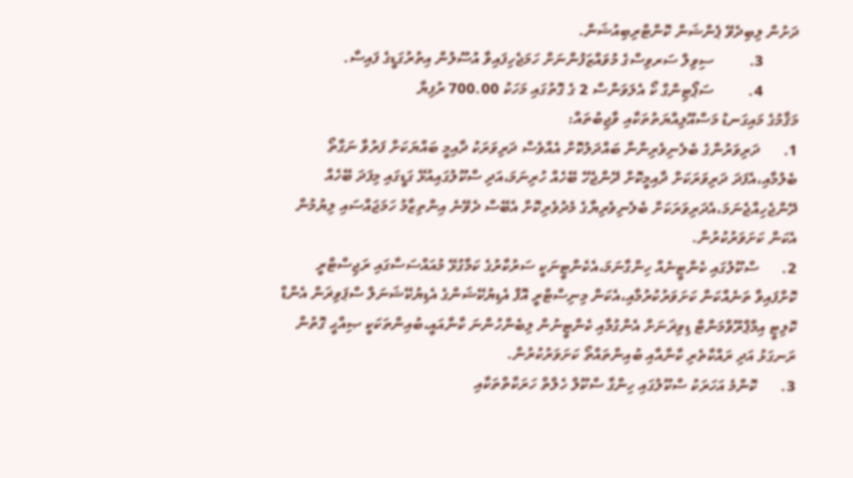ދަށުން ލިބިދެވޭ ޕެންޝަން ކޮންޓްރިބިއުޝަން.
         3.         ސިވިލް ސަރވިސްގެ މުވައްޒަފުންނަށް ހަމަޖެހިފައިވާ އުސޫލުން އިތުރުގަޑީގެ ފައިސާ.
         4.         ސަޕޯޓިންގް ކޯ އެލަވަންސް 2 ގެ ގޮތުގައި މަހަކު 700.00 ރުފިޔާ
މަޤާމުގެ މައިގަނޑު މަސްއޫލިއްޔަތުތަކާއި ވާޖިބުތައް:
1.      ދަރިވަރުންގެ ބެލެނިވެރިންނާ ބައްދަލުކޮށް އެއްވެސް ދަރިވަރަކު ދާއިމީ ބައްޔަކަށް ފަރުވާ ނަގާތޯ ބެލުމާއި،އެފަދަ ދަރިވަރަކަށް ދާއިމީކޮށް ދޭންޖެހޭ ބޭހެއް ހުރިނަމަ،އަދި ސްކޫލުގައިއުޅޭ ގަޑީގައި މިފަދަ ބޭހެއް ދޭންޖެހިއްޖެނަމަ،އެދަރިވަރަކަށް ބެލެނިވެރިޔާގެ މެދުވެރިކޮށް އެބޭސް ދެވޭނެ އިންތިޒާމު ހަމަޖައްސައި ލިޔުމުން އެކަން ކަށަވަރުކުރުން.
2.      ސްކޫލުގައި ކެންޓީނެއް ހިންގާނަމަ،އެކެންޓީނަކީ ސަރުކާރުގެ ކަމާގުޅޭ މުއައްސަސާގައި ރަޖިސްޓްރީ ކޮށްފައިވާ ތަނެއްކަން ކަށަވަރުކުރުމާއި،އެކަން މިނިސްޓްރީ އޮފް އެޑިޔުކޭޝަންގެ އެޑިޔުކޭޝަނަލް ސްޕަވިޜަން އެންޑް ކޮލިޓީ އިމްޕްރޫވްމަންޓް ޑިވިޜަނަށް އެންގުމާއި ކެންޓީނުން ލިބެންހުންނަ ކާނާއައީ،ބުއިންތަކަކީ ޞިއްޙީ ގޮތުން ރަނގަޅު އަދި ރައްކާތެރި ކާނާއާއި ބުއިންތައްތޯ ކަށަވަރުކުރުން.
3.      ކޮންމެ އަހަރަކު ސްކޫލުގައި ހިންގާ ސްކޫލް ހެލްތް ހަރަކާތްތަކާއި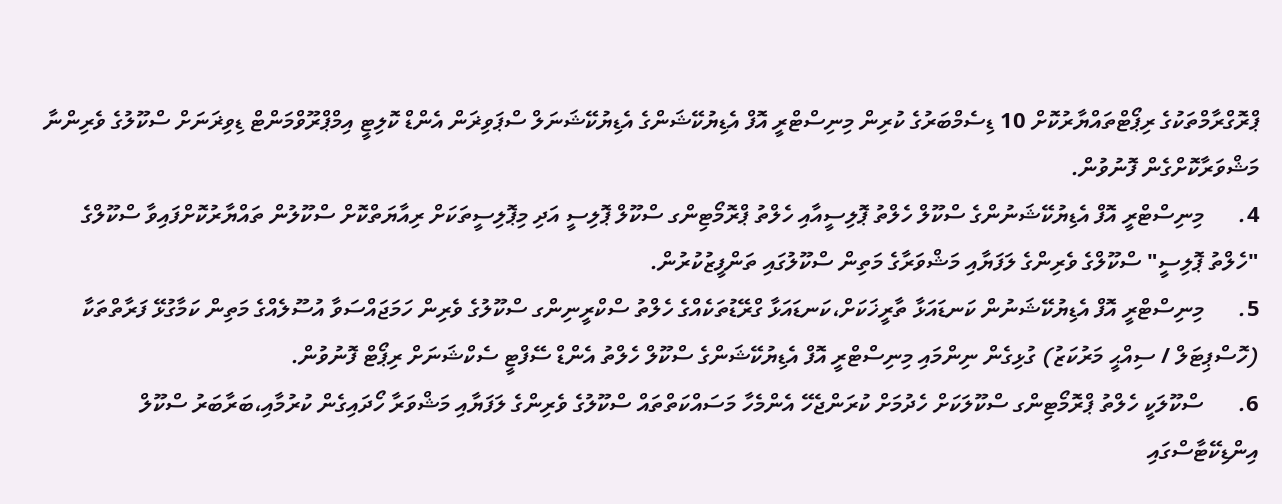ޕްރޮގްރާމްތަކުގެ ރިޕޯޓްތައްޔާރުކޮށް 10 ޑިސެމްބަރުގެ ކުރިން މިނިސްޓްރީ އޮފް އެޑިޔުކޭޝަންގެ އެޑިޔުކޭޝަނަލް ސްޕަވިޜަން އެންޑް ކޮލިޓީ އިމްޕްރޫވްމަންޓް ޑިވިޜަނަށް ސްކޫލުގެ ވެރިންނާ މަޝްވަރާކޮށްގެން ފޮނުވުން.
4.      މިނިސްޓްރީ އޮފް އެޑިޔުކޭޝަނުންގެ ސްކޫލް ހެލްތު ޕޮލިސީއާއި ހެލްތު ޕްރޮމޯޓިންގ ސްކޫލް ޕޮލިސީ އަދި މިޕޮލިސީތަކަށް ރިއާޔަތްކޮށް ސްކޫލުން ތައްޔާރުކޮށްފައިވާ ސްކޫލްގެ "ހެލްތު ޕޮލިސީ" ސްކޫލްގެ ވެރިންގެ ލަފަޔާއި މަޝްވަރާގެ މަތިން ސްކޫލުގައި ތަންފީޒުކުރުން.
5.      މިނިސްޓްރީ އޮފް އެޑިޔުކޭޝަނުން ކަނޑައަޅާ ތާރީޚަކަށް،ކަނޑައަޅާ ގްރޭޑުތަކެއްގެ ހެލްތު ސްކްރީނިންގ ސްކޫލުގެ ވެރިން ހަމަޖައްސަވާ އުސޫލެއްގެ މަތިން ކަމާގުޅޭ ފަރާތްތަކާ (ހޮސްޕިޓަލް / ސިއްޙީ މަރުކަޒު) ގުޅިގެން ނިންމައި މިނިސްޓްރީ އޮފް އެޑިޔުކޭޝަންގެ ސްކޫލް ހެލްތު އެންޑް ސޭފްޓީ ސެކްޝަނަށް ރިޕޯޓް ފޮނުވުން.
6.      ސްކޫލަކީ ހެލްތު ޕްރޮމޯޓިންގ ސްކޫލަކަށް ހެދުމަށް ކުރަންޖެހޭ އެންމެހާ މަސައްކަތްތައް ސްކޫލުގެ ވެރިންގެ ލަފަޔާއި މަޝްވަރާ ހޯދައިގެން ކުރުމާއި،ބަރާބަރު ސްކޫލް އިންޑިކޭޓާސްގައި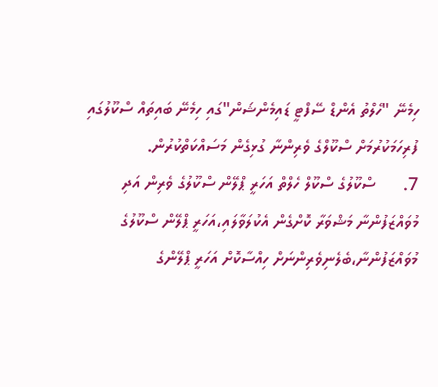ހިމެނޭ "ހެލްތު އެންޑް ސޭފްޓީ ޑައިމެންޝަން"ގައި ހިމެނޭ ބައިތައް ސްކޫލުގައި ފުރިހަމަކުރުމަށް ސްކޫލްގެ ވެރިންނާ ގުޅިގެން މަސައްކަތްކުރުން.
7.      ސްކޫލުގެ ސްކޫލް ހެލްތް އަހަރީ ޕްލޭން ސްކޫލުގެ ވެރިން އަދި މުވައްޒަފުންނާ މަޝްވަރާ ކޮށްގެން އެކުލަވާލައި،އަހަރީ ޕްލޭން ސްކޫލުގެ މުވައްޒަފުންނާ،ބެލެނިވެރިންނަށް ހިއްސާކޮށް އަހަރީ ޕްލޭންގެ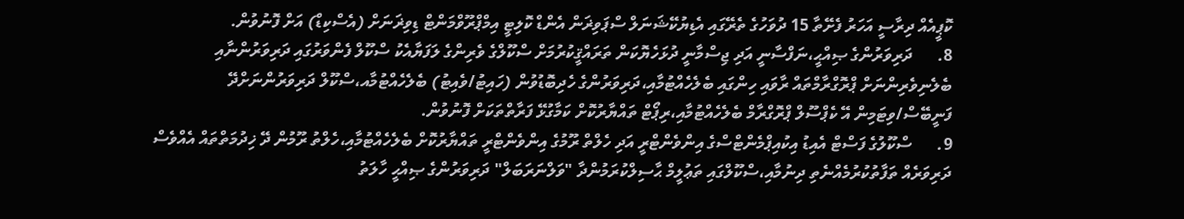ކޮޕީއެއް ދިރާސީ އަހަރު ފެށޭތާ 15 ދުވަހުގެ ތެރޭގައި އެޑިޔުކޭޝަނަލް ސްޕަވިޜަން އެންޑް ކޮލިޓީ އިމްޕްރޫވްމަންޓް ޑިވިޜަނަށް (އެސްކިޑް) އަށް ފޮނުވުން.
8.      ދަރިވަރުންގެ ޞިއްޙީ،ނަފްސާނީ އަދި ޖިސްމާނީ ދުޅަހެޔޮކަން ތަރައްޤީކުރުމަށް ސްކޫލްގެ ވެރިންގެ ލަފަޔާއެކު ސްކޫލް ފެންވަރުގައި ދަރިވަރުންނާއި ބެލެނިވެރިންނަށް ޕްރޮގްރާމްތައް ރާވައި ހިންގައި ބެލެހެއްޓުމާއި،ދަރިވަރުންގެ ހެދިބޮޑުވުން (ހައިޓު/ވެއިޓު) ބެލެހެއްޓުމާއ،ސްކޫލް ދަރިވަރުންނަށްދޭ ފަނީބޭސް/ވިޓަމިން އޭ ކެޕްސޫލް ޕްރޮގްރާމް ބެލެހެއްޓުމާއި،ރިޕޯޓް ތައްޔާރުކޮށް ކަމާގުޅޭ ފަރާތްތަކަށް ފޮނުވުން.
9.      ސްކޫލުގެ ފަސްޓް އެއިޑު އިކުއިޕްމެންޓްސްގެ އިންވެންޓްރީ އަދި ހެލްތް ރޫމުގެ އިންވެންޓްރީ ތައްޔާރުކޮށް ބެލެހެއްޓުމާއި،ހެލްތު ރޫމުން ދޭ ޚިދުމަތްތައް އެއްވެސް ދަރިވަރެއް ތަފާތުކުރުމެއްނެތި ދިނުމާއި،ސްކޫލްގައި ތަޢުލީމް ޙާސިލްކުރަމުންދާ "ވަލްނަރަބަލް" ދަރިވަރުންގެ ޞިއްޙީ ހާލަތު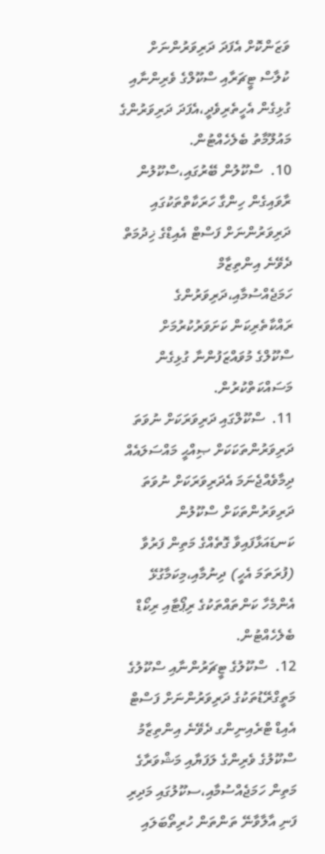ވަޒަންކޮށް އެފަދަ ދަރިވަރުންނަށް ކުލާސް ޓީޗަރާއި ސްކޫލްގެ ވެރިންނާއި ގުޅިގެން އެހީތެރިވެދީ،އެފަދަ ދަރިވަރުންގެ މައުލޫމާތު ބެލެހެއްޓުން.
10.  ސްކޫލުން ބޭރުގައި،ސްކޫލުން ރާވައިގެން ހިންގާ ހަރަކާތްތަކުގައި ދަރިވަރުންނަށް ފަސްޓް އެއިޑްގެ ޚިދުމަތް ދެވޭނެ އިންތިޒާމް ހަމަޖެއްސުމާއި،ދަރިވަރުންގެ ރައްކާތެރިކަން ކަށަވަރުކުރުމަށް ސްކޫލްގެ މުވައްޒަފުންނާ ގުޅިގެން މަސައްކަތްކުރުން.
11.  ސްކޫލްގައި ދަރިވަރަކަށް ނުވަތަ ދަރިވަރުންތަކަކަށް ޞިއްޙީ މައްސަލައެއް ދިމާވެއްޖެނަމަ އެދަރިވަރަކަށް ނުވަތަ ދަރިވަރުންތަކަށް ސްކޫލުން ކަނޑައަޅާފައިވާ ގޮތެއްގެ މަތިން ފަރުވާ (ފުރަތަމަ އެހީ) ދިނުމާއި،މިކަމާގުޅޭ އެންމެހާ ކަންތައްތަކުގެ ރިޕޯޓާއި ރިކޯޑް ބެލެހެއްޓުން.
12.  ސްކޫލުގެ ޓީޗަރުންނާއި ސްކޫލުގެ މަތީގްރޭޑުތަކުގެ ދަރިވަރުންނަށް ފަސްޓް އެއިޑް ޓްރެއިނިންގ ދެވޭނެ އިންތިޒާމު ސްކޫލުގެ ވެރިންގެ ލަފަޔާއި މަޝްވަރާގެ މަތިން ހަމަޖެއްސުމާއި،ސކޫލުގައި މަދިރި ފަނި އާލާވާނޭ ތަންތަން ހުރިތޯބަލައި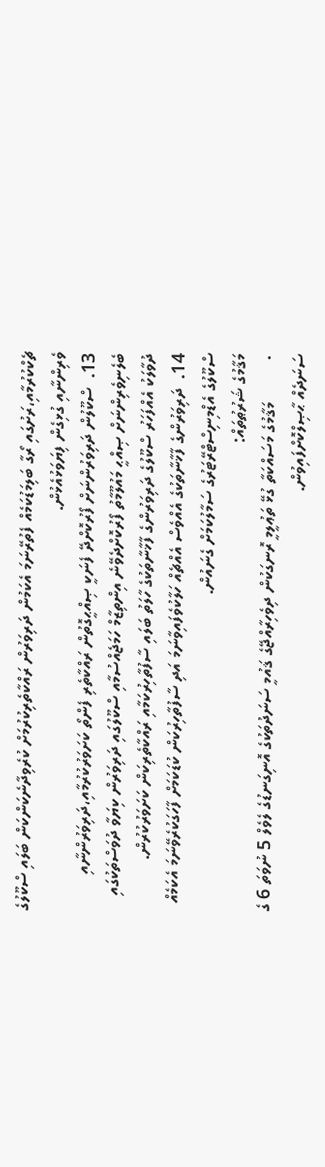ޗެކްކުރުމާއި،ރަށުގައި ރޯގާ ބަލިމަޑުކަމެއް ފެތުރޭނަމަ އެކަމުން ދަރިވަރުން ރައްކާތެރިކުރުމަށް ކުރެވިދާނެކަންކަން ބަލައި ސްކޫލުގެ ވެރިންނާއި ގުޅިގެން ފިޔަވަޅުއެޅުން.
13.  ސްކޫލުން ދަރިވަރުންނަށް ފޯރުކޮށްދޭ ފެނަކީ ޞިއްޙީގޮތުން ރައްކާތެރި ފެންތޯ ކަށަވަރުކުރުމާއި،ދަރިވަރުންނާއި ބެލެނިވެރިންނަށް ޞިއްޙީ މައުލޫމާތު ފޯރުކޮށްދެވޭނެ އިންތިޒާމް ހަމަޖެއްސުމާއި ސްކޫލުގައި ދަރިވަރުން ކިޔަވާ ދުވަސްތަކުގައި ދުވާލަކު އެއްފަހަރު ސްކޫލުގެ ދަރިވަރުންގެ ފާޚާނާތަކުގެ ހާލަތު ބަލައި ސާފުތާހިރުކަމާއި ރައްކާތެރިކަން ކަށަވަރުކުރުން.
14.  ދަރިވަރުންގެ ފާޚާނާތަކުގެ އެއްވެސް އެއްޗެއް ހަލާކުވެފައިވާނަމަ އަދި ސާފުތާހިރުކަން ކުޑަކަމަށް ފާހަގަކުރެވޭނަމަ އެކަމެއް ސްކޫލުގެ އެޑްމިނިސްޓްރޭޓަރުގެ ސަމާލުކަމަށް ގެނައުން.
މަޤާމުގެ ޝަރުޠުތައް:
·         މަޤާމުގެ މަސައްކަތާ ގުޅޭ ތަޢުލީމީ ރޮނގަކުން ދިވެހިރާއްޖޭގެ ޤައުމީ ސަނަދުތަކުގެ އޮނިގަނޑުގެ ލެވެލް 5 ނުވަތަ 6 ގެ ސަނަދެއް ޙާޞިލްކޮށްފައިވުން.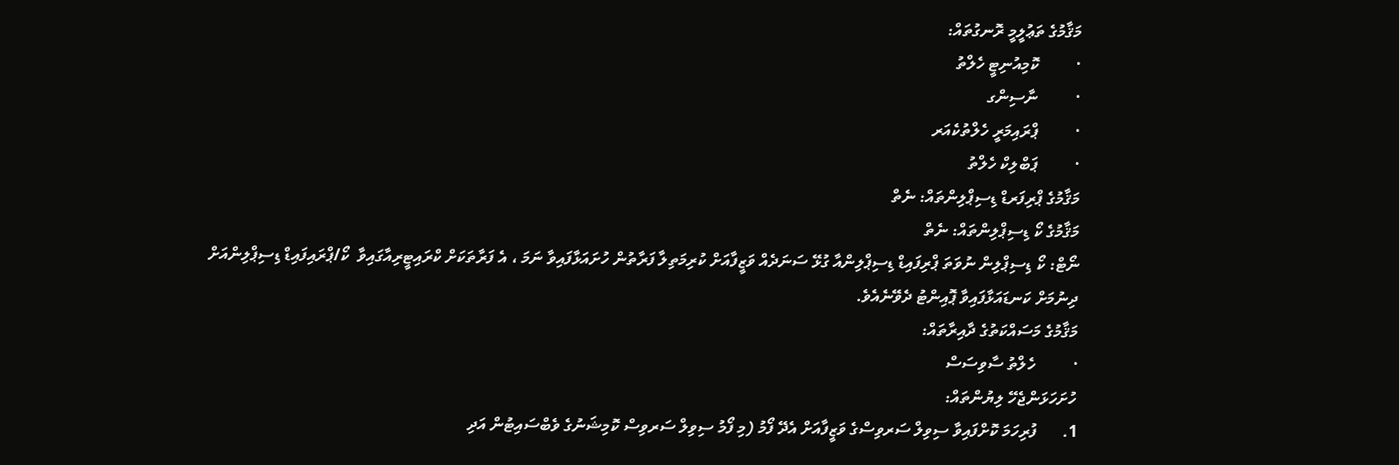މަޤާމުގެ ތަޢުލީމީ ރޮނގުތައް:
·         ކޮމިއުނިޓީ ހެލްތު
·         ނާސިންގ
·         ޕްރައިމަރީ ހެލްތުކެއަރ
·         ޕަބްލިކް ހެލްތު
މަޤާމުގެ ޕްރިފަރޑް ޑިސިޕްލިންތައް: ނެތް
މަޤާމުގެ ކޯ ޑިސިޕްލިންތައް: ނެތް
ނޯޓް: ކޯ ޑިސިޕްލިން ނުވަތަ ޕްރިފައިޑް ޑިސިޕްލިންއާ ގުޅޭ ސަނަދެއް ވަޒީފާއަށް ކުރިމަތިލާ ފަރާތުން ހުށައަޅާފައިވާ ނަމަ ، އެ ފަރާތަކަށް ކްރައިޓީރިއާގައިވާ  ކޯ/ޕްރައިފައިޑް ޑިސިޕްލިންއަށް ދިނުމަށް ކަނޑައަޅާފައިވާ ޕޮއިންޓު ދެވޭނެއެވެ.
މަޤާމުގެ މަސައްކަތުގެ ދާއިރާތައް:
·         ހެލްތު ސާވިސަސް
ހުށަހަޅަންޖެހޭ ލިޔުންތައް:
1.      ފުރިހަމަ ކޮށްފައިވާ ސިވިލް ސަރވިސްގެ ވަޒީފާއަށް އެދޭ ފޯމު (މި ފޯމު ސިވިލް ސަރވިސް ކޮމިޝަނުގެ ވެބްސައިޓުން އަދި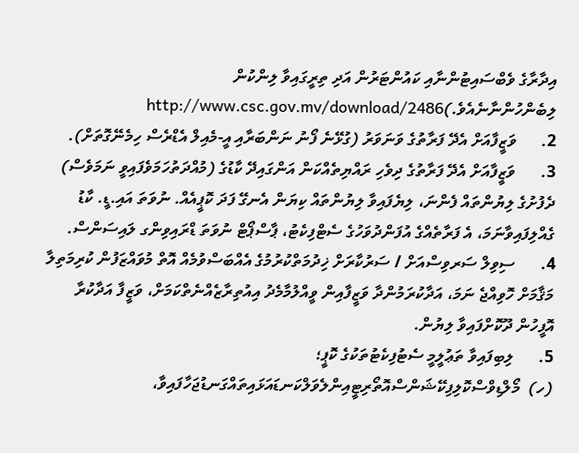އިދާރާގެ ވެބްސައިޓުންނާއި ކައުންޓަރުން އަދި ތިރީގައިވާ ލިންކުން ލިބެންހުންނާނެއެވެ.)http://www.csc.gov.mv/download/2486
2.      ވަޒީފާއަށް އެދޭ ފަރާތުގެ ވަނަވަރު (ގުޅޭނެ ފޯނު ނަންބަރާއި އީ-މެއިލް އެޑްރެސް ހިމެނޭގޮތަށް).
3.      ވަޒީފާއަށް އެދޭ ފަރާތުގެ ދިވެހި ރައްޔިތެއްކަން އަންގައިދޭ ކާޑުގެ (މުއްދަތުހަމަވެފައިވީ ނަމަވެސް) ދެފުށުގެ ލިޔުންތައް ފެންނަ، ލިޔެފައިވާ ލިޔުންތައް ކިޔަން އެނގޭ ފަދަ ކޮޕީއެއް. ނުވަތަ އައި.ޑީ. ކާޑު ގެއްލިފައިވާނަމަ، އެ ފަރާތެއްގެ އުފަންދުވަހުގެ ސެޓްފިކެޓު، ޕާސްޕޯޓް ނުވަތަ ޑްރައިވިންގ ލައިސަންސް.
4.      ސިވިލް ސަރވިސްއަށް / ސަރުކާރަށް ޚިދުމަތްކުރުމުގެ އެއްބަސްވުމެއް އޮތް މުވައްޒަފުން ކުރިމަތިލާ މަޤާމަށް ހޮވިއްޖެ ނަމަ، އަދާކުރަމުންދާ ވަޒީފާއިން ވީއްލުމާމެދު އިއުތިރާޒެއްނެތްކަމަށް، ވަޒީފާ އަދާކުރާ އޮފީހުން ދޫކޮށްފައިވާ ލިޔުން.
5.      ލިބިފައިވާ ތަޢުލީމީ ސެޓުފިކެޓުތަކުގެ ކޮޕީ؛
(ހ)  މޯލްޑިވްސްކޮލިފިކޭޝަންސްއޮތޯރިޓީއިންލެވަލްކަނޑައަޅައިތައްގަނޑުޖަހާފައިވާ،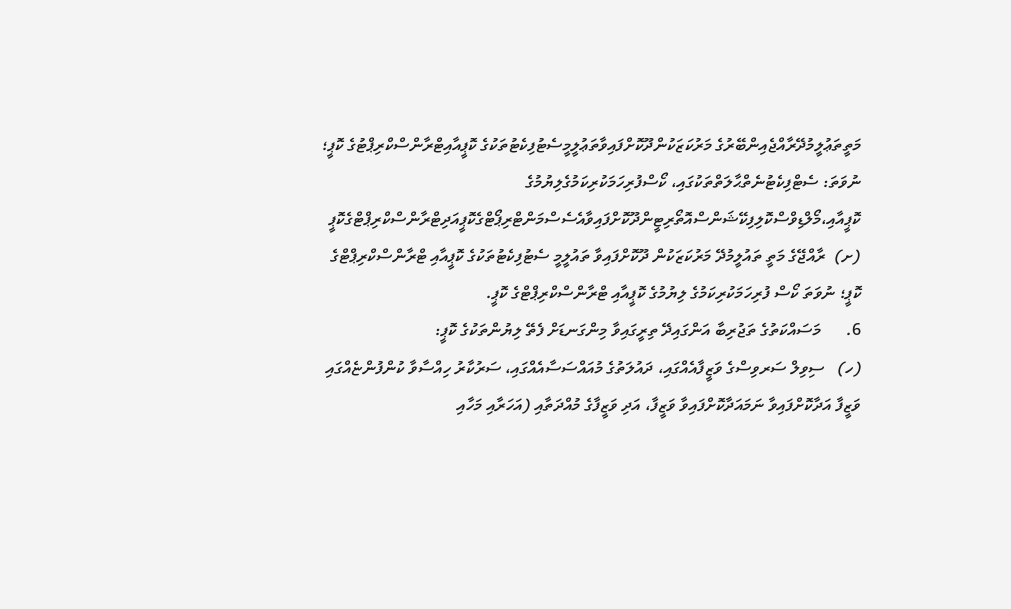މަތީތަޢުލީމުދޭރާއްޖެއިންބޭރުގެ މަރުކަޒަކުންދޫކޮށްފައިވާތަޢުލީމީސެޓުފިކެޓުތަކުގެ ކޮޕީއާއިޓްރާންސްކްރިޕްޓުގެ ކޮޕީ؛ ނުވަތަ: ސެޓްފިކެޓުނެތްޙާލަތްތަކުގައި، ކޯސްފުރިހަމަކުރިކަމުގެލިޔުމުގެ ކޮޕީއާއި،މޯލްޑިވްސްކޮލިފިކޭޝަންސްއޮތޯރިޓީންދޫކޮށްފައިވާއެސެސްމަންޓްރިޕޯޓްގެކޮޕީއަދިޓްރާންސްކްރިޕްޓްގެކޮޕީ
(ށ)  ރާއްޖޭގެ މަތީ ތައުލީމުދޭ މަރުކަޒަކުން ދޫކޮށްފައިވާ ތައުލީމީ ސެޓުފިކެޓުތަކުގެ ކޮޕީއާއި ޓްރާންސްކްރިޕްޓްގެ ކޮޕީ؛ ނުވަތަ ކޯސް ފުރިހަމަކުރިކަމުގެ ލިޔުމުގެ ކޮޕީއާއި ޓްރާންސްކްރިޕްޓްގެ ކޮޕީ.
6.      މަސައްކަތުގެ ތަޖުރިބާ އަންގައިދޭ ތިރީގައިވާ މިންގަނޑަށް ފެތޭ ލިޔުންތަކުގެ ކޮޕީ:
(ހ)   ސިވިލް ސަރވިސްގެ ވަޒީފާއެއްގައި، ދައުލަތުގެ މުއައްސަސާއެއްގައި، ސަރުކާރު ހިއްސާވާ ކުންފުންޏެއްގައި ވަޒީފާ އަދާކޮށްފައިވާ ނަމައަދާކޮށްފައިވާ ވަޒީފާ، އަދި ވަޒީފާގެ މުއްދަތާއި (އަހަރާއި މަހާއި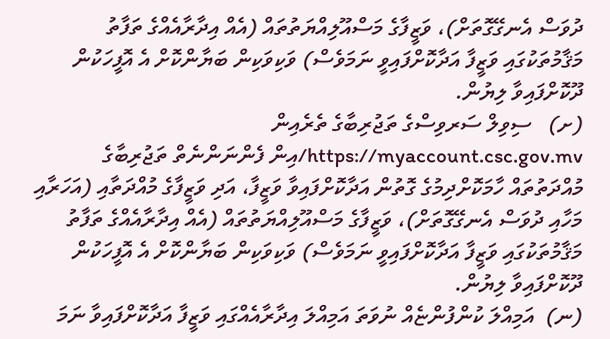ދުވަސް އެނގޭގޮތަށް)، ވަޒީފާގެ މަސްއޫލިއްޔަތުތައް (އެއް އިދާރާއެއްގެ ތަފާތު މަޤާމުތަކުގައި ވަޒީފާ އަދާކޮށްފައިވީ ނަމަވެސް) ވަކިވަކިން ބަޔާންކޮށް އެ އޮފީހަކުން ދޫކޮށްފައިވާ ލިޔުން.
(ށ)   ސިވިލް ސަރވިސްގެ ތަޖުރިބާގެ ތެރެއިން https://myaccount.csc.gov.mv/އިން ފެންނަންނެތް ތަޖުރިބާގެ މުއްދަތުތައް ހާމަކޮށްދިމުގެ ގޮތުން އަދާކޮށްފައިވާ ވަޒީފާ، އަދި ވަޒީފާގެ މުއްދަތާއި (އަހަރާއި މަހާއި ދުވަސް އެނގޭގޮތަށް)، ވަޒީފާގެ މަސްއޫލިއްޔަތުތައް (އެއް އިދާރާއެއްގެ ތަފާތު މަޤާމުތަކުގައި ވަޒީފާ އަދާކޮށްފައިވީ ނަމަވެސް) ވަކިވަކިން ބަޔާންކޮށް އެ އޮފީހަކުން ދޫކޮށްފައިވާ ލިޔުން.
(ނ)  އަމިއްލަ ކުންފުންޏެއް ނުވަތަ އަމިއްލަ އިދާރާއެއްގައި ވަޒީފާ އަދާކޮށްފައިވާ ނަމަ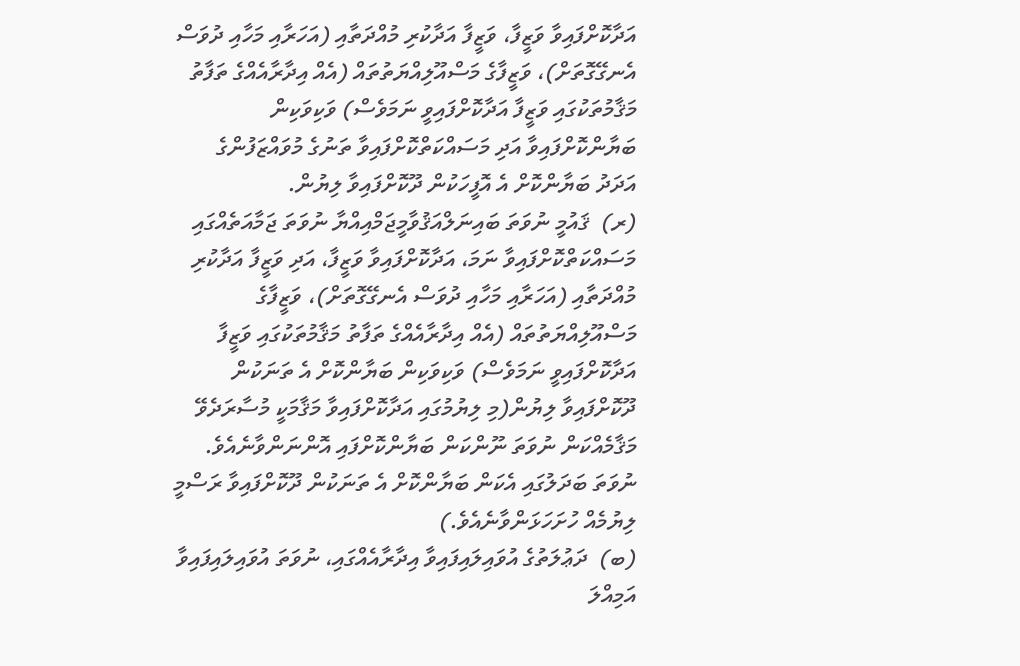އަދާކޮށްފައިވާ ވަޒީފާ، ވަޒީފާ އަދާކުރި މުއްދަތާއި (އަހަރާއި މަހާއި ދުވަސް އެނގޭގޮތަށް)، ވަޒީފާގެ މަސްއޫލިއްޔަތުތައް (އެއް އިދާރާއެއްގެ ތަފާތު މަޤާމުތަކުގައި ވަޒީފާ އަދާކޮށްފައިވީ ނަމަވެސް) ވަކިވަކިން ބަޔާންކޮށްފައިވާ އަދި މަސައްކަތްކޮށްފައިވާ ތަނުގެ މުވައްޒަފުންގެ އަދަދު ބަޔާންކޮށް އެ އޮފީހަކުން ދޫކޮށްފައިވާ ލިޔުން.
(ރ)  ޤައުމީ ނުވަތަ ބައިނަލްއަޤުވާމީޖަމްއިއްޔާ ނުވަތަ ޖަމާއަތެއްގައި މަސައްކަތްކޮށްފައިވާ ނަމަ، އަދާކޮށްފައިވާ ވަޒީފާ، އަދި ވަޒީފާ އަދާކުރި މުއްދަތާއި (އަހަރާއި މަހާއި ދުވަސް އެނގޭގޮތަށް)، ވަޒީފާގެ މަސްއޫލިއްޔަތުތައް (އެއް އިދާރާއެއްގެ ތަފާތު މަޤާމުތަކުގައި ވަޒީފާ އަދާކޮށްފައިވީ ނަމަވެސް) ވަކިވަކިން ބަޔާންކޮށް އެ ތަނަކުން ދޫކޮށްފައިވާ ލިޔުން(މި ލިޔުމުގައި އަދާކޮށްފައިވާ މަޤާމަކީ މުސާރަދެވޭ މަޤާމެއްކަން ނުވަތަ ނޫންކަން ބަޔާންކޮށްފައި އޮންނަންވާނެއެވެ. ނުވަތަ ބަދަލުގައި އެކަން ބަޔާންކޮށް އެ ތަނަކުން ދޫކޮށްފައިވާ ރަސްމީ ލިޔުމެއް ހުށަހަޅަންވާނެއެވެ.)
(ބ)  ދަޢުލަތުގެ އުވައިލައިފައިވާ އިދާރާއެއްގައި، ނުވަތަ އުވައިލައިފައިވާ އަމިއްލަ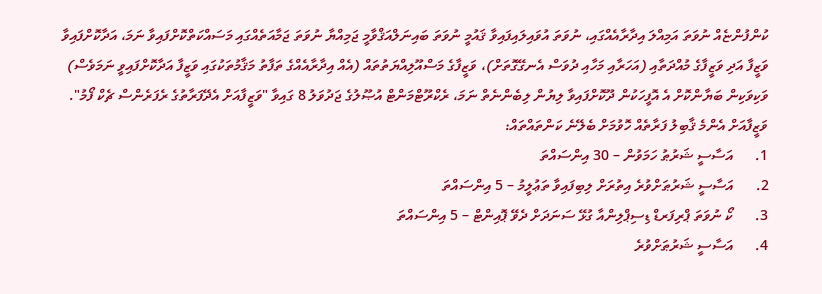ކުންފުންޏެއް ނުވަތަ އަމިއްލަ އިދާރާއެއްގައި، ނުވަތަ އުވައިލައިފައިވާ ޤައުމީ ނުވަތަ ބައިނަލްއަޤްވާމީ ޖަމިއްޔާ ނުވަތަ ޖަމާއަތެއްގައި މަސައްކަތްކޮށްފައިވާ ނަމަ، އަދާކޮށްފައިވާ ވަޒީފާ އަދި ވަޒީފާގެ މުއްދަތާއި (އަހަރާއި މަހާއި ދުވަސް އެނގޭގޮތަށް)، ވަޒީފާގެ މަސްއޫލިއްޔަތުތައް (އެއް އިދާރާއެއްގެ ތަފާތު މަޤާމުތަކުގައި ވަޒީފާ އަދާކޮށްފައިވީ ނަމަވެސް) ވަކިވަކިން ބަޔާންކޮށް އެ އޮފީހަކުން ދޫކޮށްފައިވާ ލިޔުން ލިބެންނެތް ނަމަ، ރެކްރޫޓްމަންޓް އުޞޫލުގެ ޖަދުވަލު 8 ގައިވާ "ވަޒީފާއަށް އެދޭފަރާތުގެ ރެފަރެންސް ޗެކް ފޯމު".
ވަޒީފާއަށް އެންމެ ޤާބިލު ފަރާތެއް ހޮވުމަށް ބެލޭނެ ކަންތައްތައް:
1.      އަސާސީ ޝަރުޠު ހަމަވުން – 30 އިންސައްތަ
2.      އަސާސީ ޝަރުޠަށްވުރެ އިތުރަށް ލިބިފައިވާ ތަޢުލީމު – 5 އިންސައްތަ
3.      ކޯ ނުވަތަ ޕްރިފަރޑް ޑިސިޕްލިންއާ ގުޅޭ ސަނަދަށް ދެވޭ ޕޮއިންޓް – 5 އިންސައްތަ
4.      އަސާސީ ޝަރުޠަށްވުރެ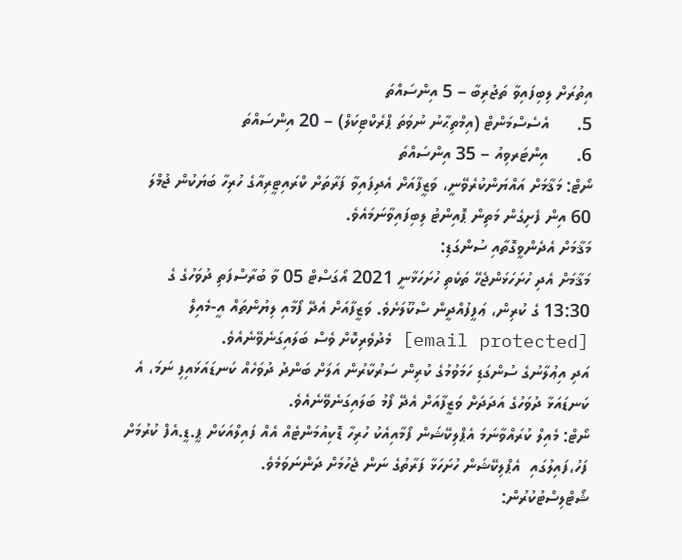އިތުރަށް ލިބިފައިވާ ތަޖުރިބާ – 5 އިންސައްތަ
5.      އެސެސްމަންޓް (އިމްތިޙާނު ނުވަތަ ޕްރެކްޓިކަލް) – 20 އިންސައްތަ
6.      އިންޓަރވިއު – 35 އިންސައްތަ
ނޯޓް: މަޤާމަށް އައްޔަންކުރެވޭނީ، ވަޒީފާއަށް އެދިފައިވާ ފަރާތަށް ކްރައިޓީރިއާގެ ހުރިހާ ބަޔަކުން ޖުމްލަ 60 އިން ފެށިގެން މަތިން ޕޮއިންޓު ލިބިފައިވާނަމައެވެ.
މަޤާމަށް އެދެންވީގޮތާއި ސުންގަޑި:
މަޤާމަށް އެދި ހުށަހަޅަންޖެހޭ ތަކެތި ހުށަހަޅާނީ 2021 އޯގަސްޓް 05 ވާ ބުރާސްފަތި ދުވަހުގެ ގެ 13:30 ގެ ކުރިން، ޢަފީފުއްދީން ސްކޫލަށެވެ. ވަޒީފާއަށް އެދޭ ފޯމާއި ލިޔުންތައް އީ-މެއިލް [email protected] މެދުވެރިކޮށް ވެސް ބަލައިގަނެވޭނެއެވެ.
އަދި އިޢުލާނުގެ ސުންގަޑި ހަމަވުމުގެ ކުރިން ސަރުކާރުން އަލަށް ބަންދު ދުވަހެއް ކަނޑައަޅައިފި ނަމަ، އެ ކަނޑައަޅާ ދުވަހުގެ އަދަދަށް ވަޒީފާއަށް އެދޭ ފޯމު ބަލައިގަނެވޭނެއެވެ.
ނޯޓް: މެއިލް ކުރައްވާނަމަ އެޕްލިކޭޝަން ފޯމާއިއެކު ހުރިހާ ޑޮކިއުމަންޓެއް އެއް ފައިލްއަކަށް ޕީ.ޑީ.އެފް ކުރުމަށް ފަހު،ފައިލުގައި  އެޕްލިކޭޝަން ހުށަހަޅާ ފަރާތުގެ ނަން ޖެހުމަށް ދަންނަވަމެވެ.
ޝޯޓްލިސްޓުކުރުން: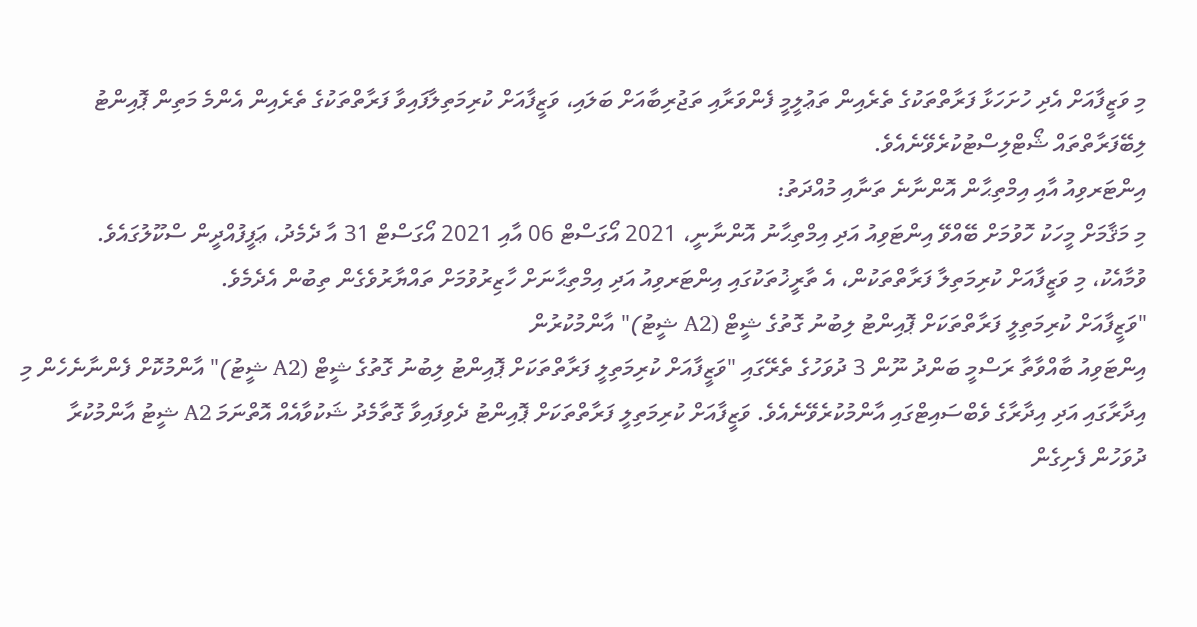މި ވަޒީފާއަށް އެދި ހުށަހަޅާ ފަރާތްތަކުގެ ތެރެއިން ތަޢުލީމީ ފެންވަރާއި ތަޖުރިބާއަށް ބަލައި، ވަޒީފާއަށް ކުރިމަތިލާފައިވާ ފަރާތްތަކުގެ ތެރެއިން އެންމެ މަތިން ޕޮއިންޓު ލިބޭފަރާތްތައް ޝޯޓްލިސްޓުކުރެވޭނެއެވެ.
އިންޓަރވިއު އާއި އިމްތިޙާން އޮންނާނެ ތަނާއި މުއްދަތު:
މި މަޤާމަށް މީހަކު ހޮވުމަށް ބޭއްވޭ އިންޓަވިއު އަދި އިމްތިޙާނު އޮންނާނީ، 2021 އޯގަސްޓް 06 އާއި 2021 އޯގަސްޓް 31 އާ ދެމެދު، ޢަފީފުއްދީން ސްކޫލުގައެވެ.
ވުމާއެކު، މި ވަޒީފާއަށް ކުރިމަތިލާ ފަރާތްތަކުން، އެ ތާރީޚުތަކުގައި އިންޓަރވިއު އަދި އިމްތިޙާނަށް ހާޒިރުވުމަށް ތައްޔާރުވެގެން ތިބުން އެދެމެވެ.
"ވަޒީފާއަށް ކުރިމަތިލީ ފަރާތްތަކަށް ޕޮއިންޓު ލިބުނު ގޮތުގެ ޝީޓް (A2 ޝީޓު)" އާންމުކުރުން
އިންޓަވިއު ބާއްވާތާ ރަސްމީ ބަންދު ނޫން 3 ދުވަހުގެ ތެރޭގައި "ވަޒީފާއަށް ކުރިމަތިލީ ފަރާތްތަކަށް ޕޮއިންޓު ލިބުނު ގޮތުގެ ޝީޓް (A2 ޝީޓު)" އާންމުކޮށް ފެންނާނެހެން މި އިދާރާގައި އަދި އިދާރާގެ ވެބްސައިޓްގައި އާންމުކުރެވޭނެއެވެ. ވަޒީފާއަށް ކުރިމަތިލީ ފަރާތްތަކަށް ޕޮއިންޓު ދެވިފައިވާ ގޮތާމެދު ޝަކުވާއެއް އޮތްނަމަ A2 ޝީޓު އާންމުކުރާ ދުވަހުން ފެށިގެން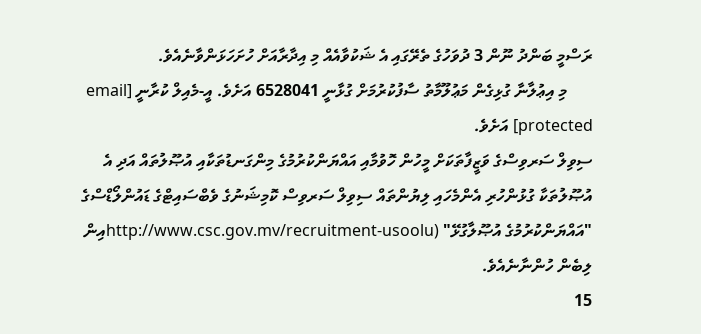ރަސްމީ ބަންދު ނޫން 3 ދުވަހުގެ ތެރޭގައި އެ ޝަކުވާއެއް މި އިދާރާއަށް ހުށަހަޅަންވާނެއެވެ.
      މި އިޢުލާނާ ގުޅިގެން މަޢުލޫމާތު ސާފުކުރުމަށް ގުޅާނީ 6528041 އަށެވެ. އީ-މެއިލް ކުރާނީ [email protected] އަށެވެ.
ސިވިލް ސަރވިސްގެ ވަޒީފާތަކަށް މީހުން ހޮވުމާއި އައްޔަންކުރުމުގެ މިންގަނޑުތަކާއި އުޞޫލުތައް އަދި އެ އުޞޫލުތަކާ ގުޅުންހުރި އެންމެހައި ލިޔުންތައް ސިވިލް ސަރވިސް ކޮމިޝަނުގެ ވެބްސައިޓްގެ ޑައުންލޯޑްސްގެ "އައްޔަންކުރުމުގެ އުޞޫލާގުޅޭ" (http://www.csc.gov.mv/recruitment-usooluއިން ލިބެން ހުންނާނެއެވެ.
15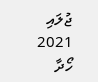ޖުލައި 2021
ހޯދާ